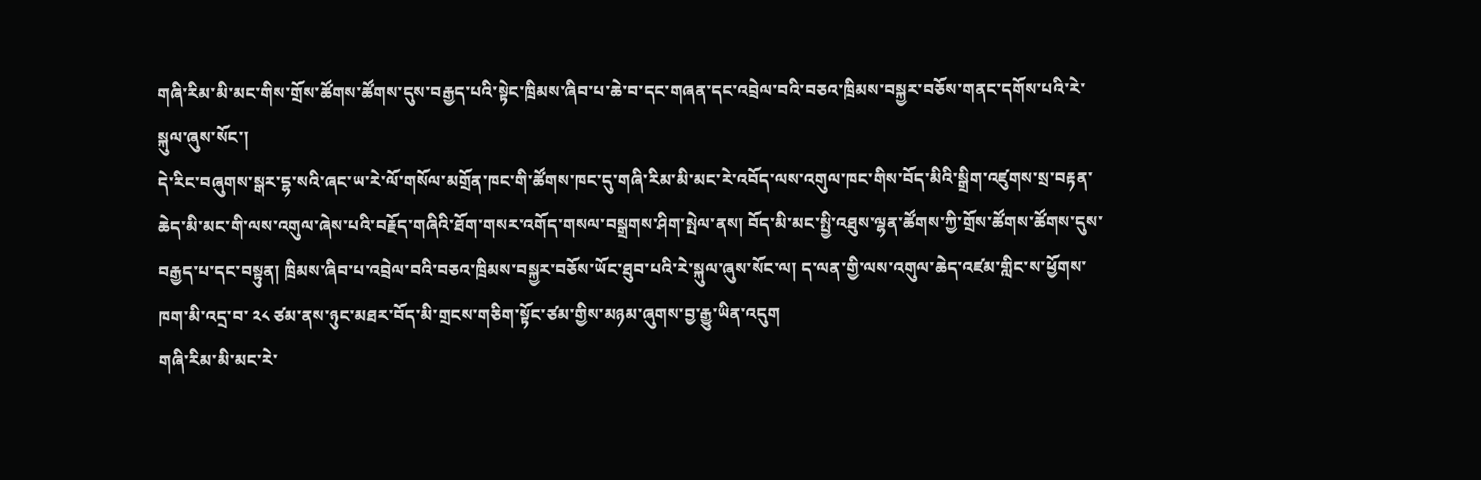གཞི་རིམ་མི་མང་གིས་གྲོས་ཚོགས་ཚོགས་དུས་བརྒྱད་པའི་སྟེང་ཁྲིམས་ཞིབ་པ་ཆེ་བ་དང་གཞན་དང་འབྲེལ་བའི་བཅའ་ཁྲིམས་བསྐྱར་བཅོས་གནང་དགོས་པའི་རེ་སྐུལ་ཞུས་སོང་།
དེ་རིང་བཞུགས་སྒར་དྷ་སའི་ཞང་ཡ་རེ་ལོ་གསོལ་མགྲོན་ཁང་གི་ཚོགས་ཁང་དུ་གཞི་རིམ་མི་མང་རེ་འབོད་ལས་འགུལ་ཁང་གིས་བོད་མིའི་སྒྲིག་འཛུགས་སྲ་བརྟན་ཆེད་མི་མང་གི་ལས་འགུལ་ཞེས་པའི་བརྗོད་གཞིའི་ཐོག་གསར་འགོད་གསལ་བསྒྲགས་ཤིག་སྤེལ་ནས། བོད་མི་མང་སྤྱི་འཐུས་ལྷན་ཚོགས་ཀྱི་གྲོས་ཚོགས་ཚོགས་དུས་བརྒྱད་པ་དང་བསྟུན། ཁྲིམས་ཞིབ་པ་འབྲེལ་བའི་བཅའ་ཁྲིམས་བསྐྱར་བཅོས་ཡོང་ཐུབ་པའི་རེ་སྐུལ་ཞུས་སོང་ལ། ད་ལན་གྱི་ལས་འགུལ་ཆེད་འཛམ་གླིང་ས་ཕྱོགས་ཁག་མི་འདྲ་བ་ ༢༨ ཙམ་ནས་ཉུང་མཐར་བོད་མི་གྲངས་གཅིག་སྟོང་ཙམ་གྱིས་མཉམ་ཞུགས་བྱ་རྒྱུ་ཡིན་འདུག
གཞི་རིམ་མི་མང་རེ་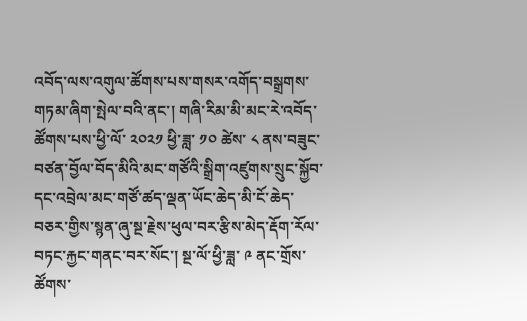འབོད་ལས་འགུལ་ཚོགས་པས་གསར་འགོད་བསྒྲགས་གཏམ་ཞིག་སྤེལ་བའི་ནང་། གཞི་རིམ་མི་མང་རེ་འབོད་ཚོགས་པས་ཕྱི་ལོ་ ༢༠༢༡ ཕྱི་ཟླ་ ༡༠ ཚེས་ ༨ ནས་བཟུང་བཙན་བྱོལ་བོད་མིའི་མང་གཙོའི་སྒྲིག་འཛུགས་སྲུང་སྐྱོབ་དང་འབྲེལ་མང་གཙོ་ཚད་ལྡན་ཡོང་ཆེད་མི་ངོ་ཆེད་བཅར་གྱིས་སྙན་ཞུ་སྔ་རྗེས་ཕུལ་བར་རྩིས་མེད་རྡོག་རོལ་བཏང་རྐྱང་གནང་བར་སོང་། སྔ་ལོ་ཕྱི་ཟླ་ ༩ ནང་གྲོས་ཚོགས་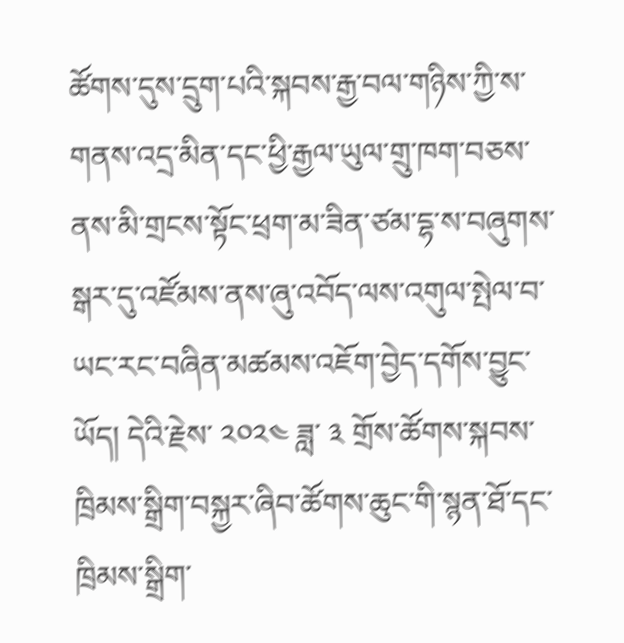ཚོགས་དུས་དྲུག་པའི་སྐབས་རྒྱ་བལ་གཉིས་ཀྱི་ས་གནས་འདྲ་མིན་དང་ཕྱི་རྒྱལ་ཡུལ་གྲུ་ཁག་བཅས་ནས་མི་གྲངས་སྟོང་ཕྲག་མ་ཟིན་ཙམ་དྷ་ས་བཞུགས་སྒར་དུ་འཛོམས་ནས་ཞུ་འབོད་ལས་འགུལ་སྤེལ་བ་ཡང་རང་བཞིན་མཚམས་འཇོག་བྱེད་དགོས་བྱུང་ཡོད། དེའི་རྗེས་ ༢༠༢༤ ཟླ་ ༣ གྲོས་ཚོགས་སྐབས་ཁྲིམས་སྒྲིག་བསྐྱར་ཞིབ་ཚོགས་ཆུང་གི་སྙན་ཐོ་དང་ཁྲིམས་སྒྲིག་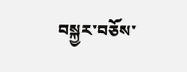བསྐྱར་བཅོས་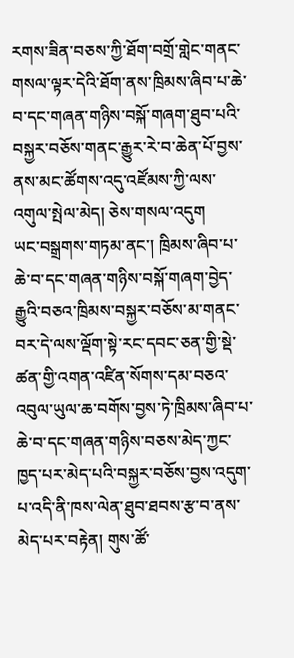རགས་ཟིན་བཅས་ཀྱི་ཐོག་བགྲོ་གླེང་གནང་གསལ་ལྟར་དེའི་ཐོག་ནས་ཁྲིམས་ཞིབ་པ་ཆེ་བ་དང་གཞན་གཉིས་བསྐོ་གཞག་ཐུབ་པའི་བསྐྱར་བཅོས་གནང་རྒྱུར་རེ་བ་ཆེན་པོ་བྱས་ནས་མང་ཚོགས་འདུ་འཛོམས་ཀྱི་ལས་འགུལ་སྤེལ་མེད། ཅེས་གསལ་འདུག
ཡང་བསྒྲགས་གཏམ་ནང་། ཁྲིམས་ཞིབ་པ་ཆེ་བ་དང་གཞན་གཉིས་བསྐོ་གཞག་བྱེད་རྒྱུའི་བཅའ་ཁྲིམས་བསྐྱར་བཅོས་མ་གནང་བར་དེ་ལས་ལྡོག་སྟེ་རང་དབང་ཅན་གྱི་སྡེ་ཚན་གྱི་འགན་འཛིན་སོགས་དམ་བཅའ་འབུལ་ཡུལ་ཆ་བགོས་བྱས་ཏེ་ཁྲིམས་ཞིབ་པ་ཆེ་བ་དང་གཞན་གཉིས་བཅས་མེད་ཀྱང་ཁྱད་པར་མེད་པའི་བསྐྱར་བཅོས་བྱས་འདུག་པ་འདི་ནི་ཁས་ལེན་ཐུབ་ཐབས་རྩ་བ་ནས་མེད་པར་བརྟེན། གུས་ཚོ་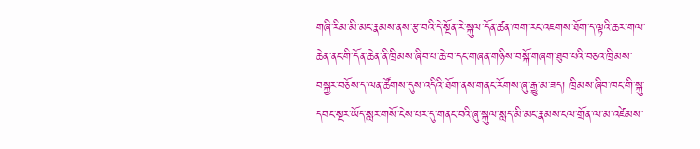གཞི་རིམ་མི་མང་རྣམས་ནས་རྩ་བའི་དེ་སྔོན་རེ་སྐུལ་དོན་ཚན་ཁག་རང་འཇགས་ཐོག་ད་ལྟའི་ཆར་གལ་ཆེན་ནང་གི་དོན་ཆེན་ནི་ཁྲིམས་ཞིབ་པ་ཆེ་བ་དང་གཞན་གཉིས་བསྐོ་གཞག་ཐུབ་པའི་བཅའ་ཁྲིམས་བསྐྱར་བཅོས་ད་ལན་ཚོགས་དུས་འདིའི་ཐོག་ནས་གནང་རོགས་ཞུ་རྒྱུ་མ་ཟད། ཁྲིམས་ཞིབ་ཁང་གི་སྐུ་དབང་སྔར་ཡོད་སླར་གསོ་ངེས་པར་དུ་གནང་བའི་ཞུ་སྐུལ་སླད་མི་མང་རྣམས་ངལ་གྲོན་ལ་མ་འཛེམས་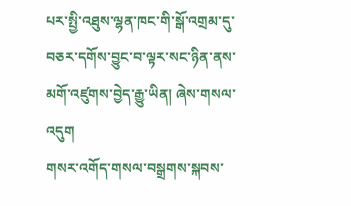པར་སྤྱི་འཐུས་ལྷན་ཁང་གི་སྒོ་འགྲམ་དུ་བཅར་དགོས་བྱུང་བ་ལྟར་སང་ཉིན་ནས་མགོ་འཛུགས་བྱེད་རྒྱུ་ཡིན། ཞེས་གསལ་འདུག
གསར་འགོད་གསལ་བསྒྲགས་སྐབས་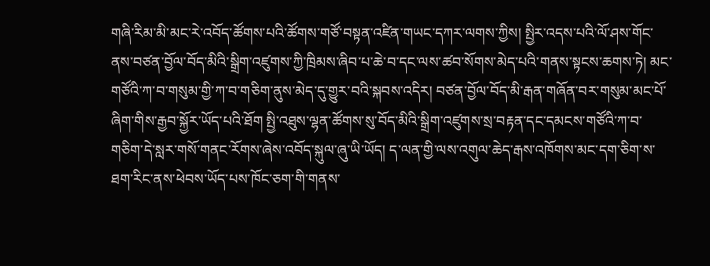གཞི་རིམ་མི་མང་རེ་འབོད་ཚོགས་པའི་ཚོགས་གཙོ་བསྟན་འཛིན་གཡང་དཀར་ལགས་ཀྱིས། སྤྱིར་འདས་པའི་ལོ་ཤས་གོང་ནས་བཙན་བྱོལ་བོད་མིའི་སྒྲིག་འཛུགས་ཀྱི་ཁྲིམས་ཞིབ་པ་ཆེ་བ་དང་ལས་ཚབ་སོགས་མེད་པའི་གནས་སྟངས་ཆགས་ཏེ། མང་གཙོའི་ཀ་བ་གསུམ་གྱི་ཀ་བ་གཅིག་ནུས་མེད་དུ་གྱུར་བའི་སྐབས་འདིར། བཙན་བྱོལ་བོད་མི་རྒན་གཞོན་བར་གསུམ་མང་པོ་ཞིག་གིས་རྒྱབ་སྐྱོར་ཡོད་པའི་ཐོག སྤྱི་འཐུས་ལྷན་ཚོགས་སུ་བོད་མིའི་སྒྲིག་འཛུགས་སྲ་བརྟན་དང་དམངས་གཙོའི་ཀ་བ་གཅིག་དེ་སླར་གསོ་གནང་རོགས་ཞེས་འབོད་སྐུལ་ཞུ་ཡི་ཡོད། ད་ལན་གྱི་ལས་འགུལ་ཆེད་རྒས་འཁོགས་མང་དག་ཅིག་ས་ཐག་རིང་ནས་ཕེབས་ཡོད་པས་ཁོང་ཅག་གི་གནས་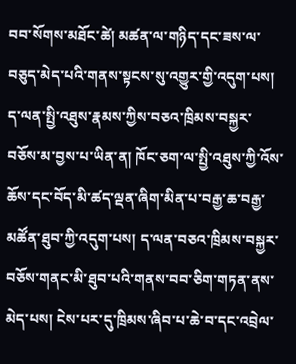བབ་སོགས་མཐོང་ཚེ། མཚན་ལ་གཉིད་དང་ཟས་ལ་བཅུད་མེད་པའི་གནས་སྟངས་སུ་འགྱུར་གྱི་འདུག་པས། ད་ལན་སྤྱི་འཐུས་རྣམས་ཀྱིས་བཅའ་ཁྲིམས་བསྐྱར་བཅོས་མ་བྱས་པ་ཡིན་ན། ཁོང་ཅག་ལ་སྤྱི་འཐུས་ཀྱི་འོས་ཆོས་དང་བོད་མི་ཚད་ལྡན་ཞིག་མིན་པ་བརྒྱ་ཆ་བརྒྱ་མཚོན་ཐུབ་ཀྱི་འདུག་པས། ད་ལན་བཅའ་ཁྲིམས་བསྐྱར་བཅོས་གནང་མི་ཐུབ་པའི་གནས་བབ་ཅིག་གཏན་ནས་མེད་པས། ངེས་པར་དུ་ཁྲིམས་ཞིབ་པ་ཆེ་བ་དང་འབྲེལ་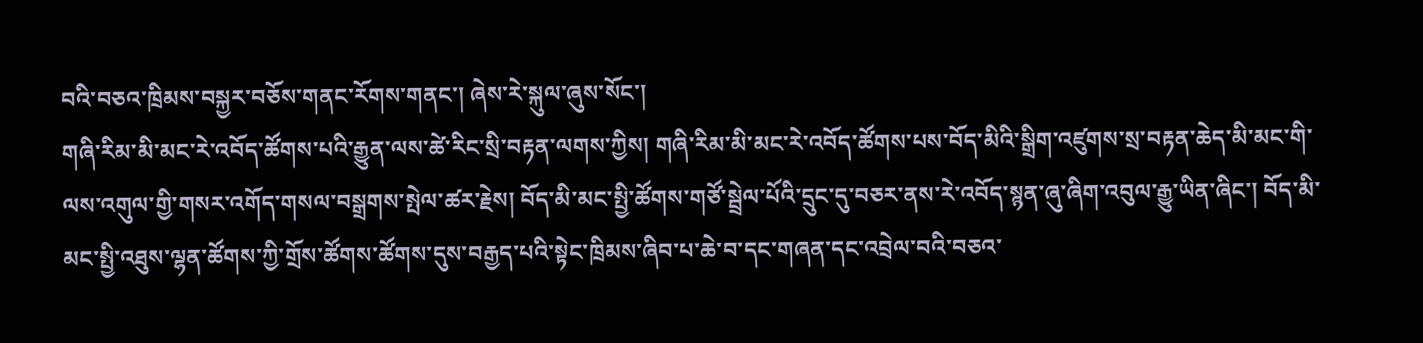བའི་བཅའ་ཁྲིམས་བསྐྱར་བཅོས་གནང་རོགས་གནང་། ཞེས་རེ་སྐུལ་ཞུས་སོང་།
གཞི་རིམ་མི་མང་རེ་འབོད་ཚོགས་པའི་རྒྱུན་ལས་ཚེ་རིང་སྲི་བརྟན་ལགས་ཀྱིས། གཞི་རིམ་མི་མང་རེ་འབོད་ཚོགས་པས་བོད་མིའི་སྒྲིག་འཛུགས་སྲ་བརྟན་ཆེད་མི་མང་གི་ལས་འགུལ་གྱི་གསར་འགོད་གསལ་བསྒྲགས་སྤེལ་ཚར་རྗེས། བོད་མི་མང་སྤྱི་ཚོགས་གཙོ་སྦྲེལ་པོའི་དྲུང་དུ་བཅར་ནས་རེ་འབོད་སྙན་ཞུ་ཞིག་འབུལ་རྒྱུ་ཡིན་ཞིང་། བོད་མི་མང་སྤྱི་འཐུས་ལྷན་ཚོགས་ཀྱི་གྲོས་ཚོགས་ཚོགས་དུས་བརྒྱད་པའི་སྟེང་ཁྲིམས་ཞིབ་པ་ཆེ་བ་དང་གཞན་དང་འབྲེལ་བའི་བཅའ་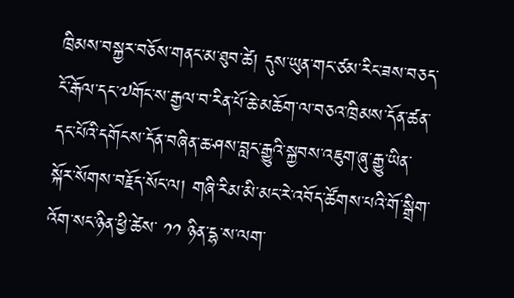ཁྲིམས་བསྐྱར་བཅོས་གནང་མ་ཐུབ་ཚེ། དུས་ཡུན་གང་ཙམ་རིང་ཟས་བཅད་ངོ་རྒོལ་དང་༧གོང་ས་རྒྱལ་བ་རིན་པོ་ཆེ་མཆོག་ལ་བཅའ་ཁྲིམས་དོན་ཚན་དང་པོའི་དགོངས་དོན་བཞིན་ཆ་ཤས་བླང་རྒྱུའི་སྐྱབས་འཇུག་ཞུ་རྒྱུ་ཡིན་སྐོར་སོགས་བརྗོད་སོང་ལ། གཞི་རིམ་མི་མང་རེ་འབོད་ཚོགས་པའི་གོ་སྒྲིག་འོག་སང་ཉིན་ཕྱི་ཚེས་ ༡༡ ཉིན་དྷ་ས་ལག་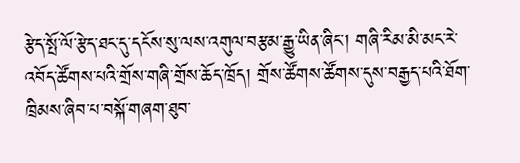རྩེད་སྤོ་ལོ་རྩེད་ཐང་དུ་དངོས་སུ་ལས་འགུལ་བརྩམ་རྒྱུ་ཡིན་ཞིང་། གཞི་རིམ་མི་མང་རེ་འབོད་ཚོགས་པའི་གྲོས་གཞི་གྲོས་ཆོད་ཁྲོད། གྲོས་ཚོགས་ཚོགས་དུས་བརྒྱད་པའི་ཐོག་ཁྲིམས་ཞིབ་པ་བསྐོ་གཞག་ཐུབ་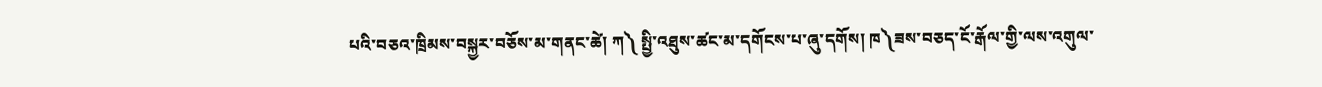པའི་བཅའ་ཁྲིམས་བསྐྱར་བཅོས་མ་གནང་ཚེ། ཀ༽ སྤྱི་འཐུས་ཚང་མ་དགོངས་པ་ཞུ་དགོས། ཁ༽ཟས་བཅད་ངོ་རྒོལ་གྱི་ལས་འགུལ་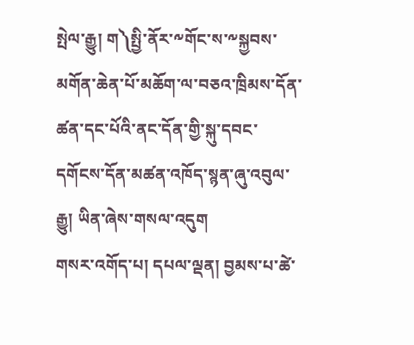སྤེལ་རྒྱུ། ག༽སྤྱི་ནོར་༸གོང་ས་༸སྐྱབས་མགོན་ཆེན་པོ་མཆོག་ལ་བཅའ་ཁྲིམས་དོན་ཚན་དང་པོའི་ནང་དོན་གྱི་སྐུ་དབང་དགོངས་དོན་མཚན་འཁོད་སྙན་ཞུ་འབུལ་རྒྱུ། ཡིན་ཞེས་གསལ་འདུག
གསར་འགོད་པ། དཔལ་ལྡན། བྱམས་པ་ཚེ་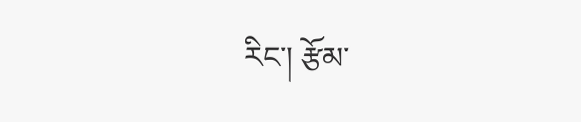རིང་། རྩོམ་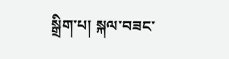སྒྲིག་པ། སྐལ་བཟང་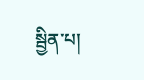སྦྱིན་པ།